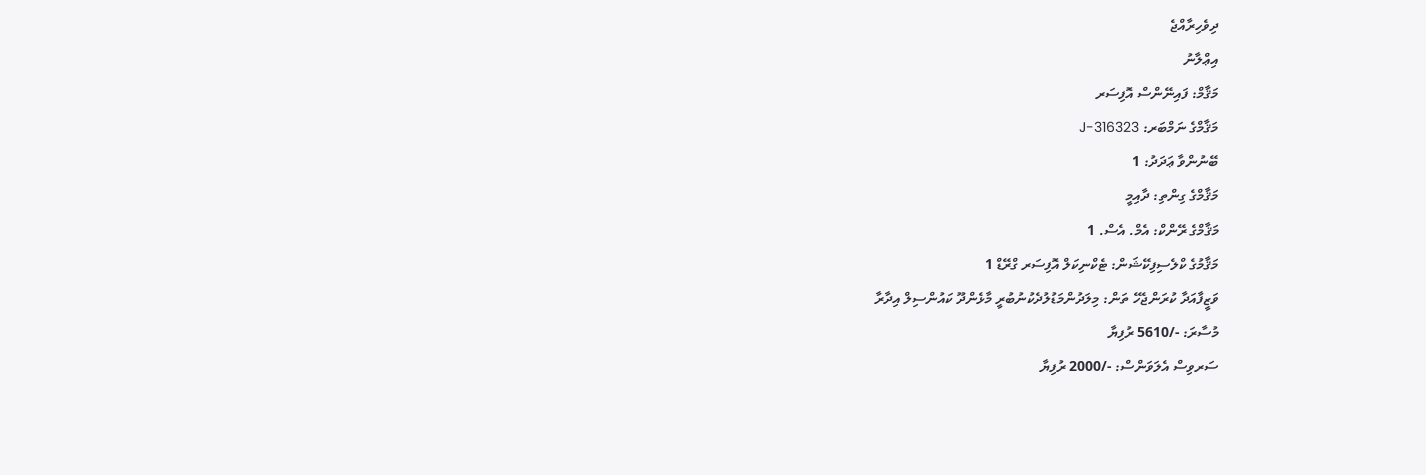ދިވެހިރާއްޖެ
އިޢްލާނު
މަޤާމް: ފައިނޭންސް އޮފިސަރ
މަޤާމްގެ ނަމްބަރ: J-316323
ބޭނުންވާ ޢަދަދު: 1
މަޤާމްގެ ގިންތި: ދާއިމީ
މަޤާމްގެ ރޭންކް: އެމް. އެސް. 1
މަޤާމުގެ ކްލެސިފިކޭޝަން: ޓެކްނިކަލް އޮފިސަރ ގްރޭޑް 1
ވަޒީފާއަދާ ކުރަންޖެހޭ ތަން: މިލަދުންމަޑުލުދެކުނުބުރީ މާޅެންދޫ ކައުންސިލް އިދާރާ
މުސާރަ: -/5610 ރުފިޔާ
ސަރވިސް އެލަވަންސް: -/2000 ރުފިޔާ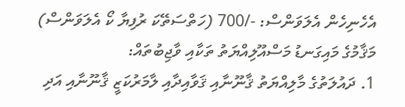އެހެނިހެން އެލަވަންސް: -/700 (ހަތްސަތޭކަ ރުފިޔާ ކޯ އެލަވަންސް)
މަޤާމުގެ މައިގަނޑު މަސްއޫލިއްޔަތު ތަކާއި ވާޖިބުތައް:
1. ދައުލަތުގެ މާލިއްޔަތު ޤާނޫނާއި ޤަވާއިދާއި ލާމަރުކަޒީ ޤާނޫނާއި އަދި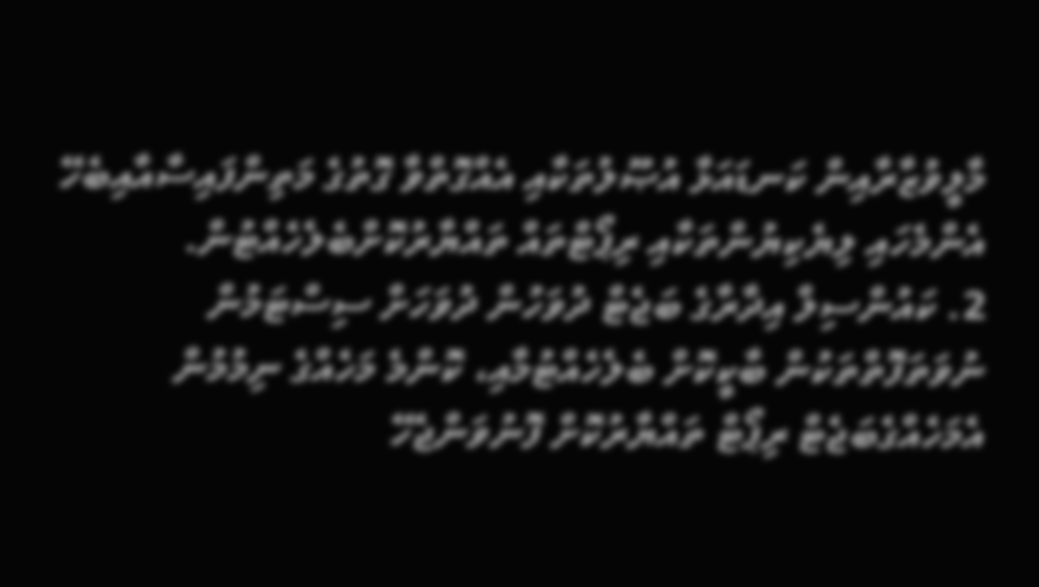މާލީވުޒާރާއިން ކަނޑައަޅާ އުޞޫލުތަކާއި އެއްގޮތްވާ ގޮތުގެ މަތިންފައިސާއާއިބެހޭ އެންމެހައި ލިޔެކިޔުންތަކާއި ރިޕޯޓްތައް ތައްޔާރުކޮށްބެލެހެއްޓުން.
2. ކައުންސިލް އިދާރާގެ ބަޖެޓް ދުވަހުން ދުވަހަށް ސިސްޓަމުން ނުވަތަފޮތްތަކުން ބާކީކޮށް ބެލެހެއްޓުމާއި، ކޮންމެ މަހެއްގެ ނިމުމުން އެމަހެއްގެބަޖެޓް ރިޕޯޓް ތައްޔާރުކޮށް ފޮނުވަންޖެހޭ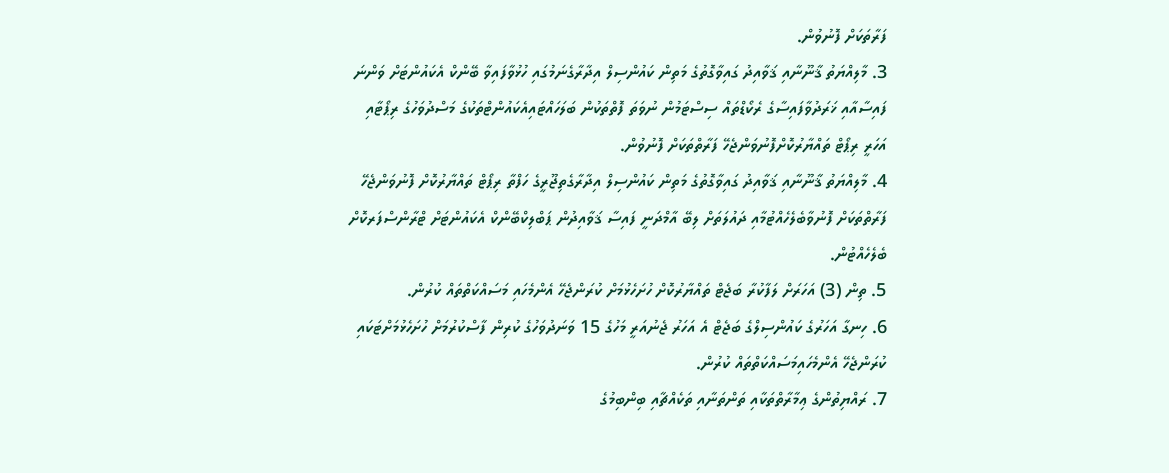ފަރާތަކަށް ފޮނުވުން.
3. މާލިއްޔަތު ޤާނޫނާއި ޤަވާއިދު ގައިވާގޮތުގެ މަތިން ކައުންސިލް އިދާރާގެނަމުގައި ހުޅުވާފައިވާ ބޭންކް އެކައުންޓަށް ވަންނަ ފައިސާއާއި ޚަރަދުވާފައިސާގެ ރެކޯޑްތައް ސިސްޓަމުން ނުވަތަ ފޮތްތަކުން ބަލަހައްޓައިއެކައުންޓްތަކުގެ މަސްދުވަހުގެ ރިޕޯޓާއި އަހަރީ ރިޕޯޓް ތައްޔާރުކޮށްފޮނުވަންޖެހޭ ފަރާތްތަކަށް ފޮނުވުން.
4. މާލިއްޔަތު ޤާނޫނާއި ޤަވާއިދު ގައިވާގޮތުގެ މަތިން ކައުންސިލް އިދާރާގެތިޖޫރީގެ ހަފްތާ ރިޕޯޓް ތައްޔާރުކޮށް ފޮނުވަންޖެހޭ ފަރާތްތަކަށް ފޮނުވާބެލެހެއްޓުމާއި ދައުލަތަށް ލިބޭ އާމްދަނީ ފައިސާ ޤަވާއިދުން ޕަބްލިކްބޭންކް އެކައުންޓަށް ޓްރާންސްފަރކޮށް ބެލެހެއްޓުން.
5. ތިން (3) އަހަރަށް ލަފާކުރާ ބަޖެޓް ތައްޔާރުކޮށް ހުށަހެޅުމަށް ކުރަންޖެހޭ އެންމެހައި މަސައްކަތްތައް ކުރުން.
6. ހިނގާ އަހަރުގެ ކައުންސިލްގެ ބަޖެޓް އެ އަހަރު ޖެނުއަރީ މަހުގެ 15 ވަނަދުވަހުގެ ކުރިން ފާސްކުރުމަށް ހުށަހެޅުމަށްޓަކައި ކުރަންޖެހޭ އެންމެހައިމަސައްކަތްތައް ކުރުން.
7. ރައްޔިތުންގެ ޢިމާރާތްތަކާއި ތަންތަނާއި ތަކެއްޗާއި ބިންބިމުގެ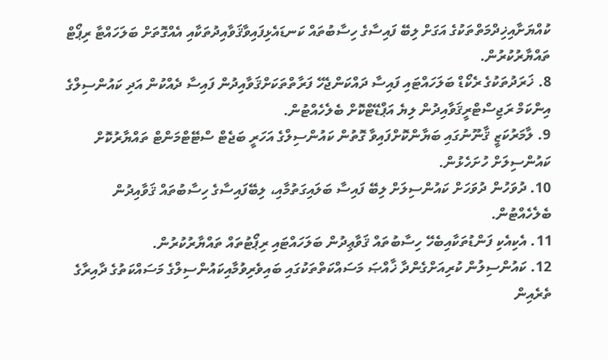ކުއްޔަށާއިޚިދްމަތްތަކުގެ އަގަށް ލިބޭ ފައިސާގެ ހިސާބުތައް ކަނޑައެޅިފައިވާޤަވާއިދުތަކާއި އެއްގޮތަށް ބަލަހައްޓާ ރިޕޯޓް ތައްޔާރުކުރުން.
8. ޚަރަދުތަކުގެ ރެކޯޑް ބަލަހައްޓައި ފައިސާ ދައްކަންޖެހޭ ފަރާތްތަކަށްޤަވާއިދުން ފައިސާ ދެއްކުން އަދި ކައުންސިލްގެ އިންކަމް ރަޖިސްޓްރީޤަވާއިދުން ލިޔެ އަޕްޑޭޓްކޮށް ބެލެހެއްޓުން.
9. ލާމަރުކަޒީ ޤާނޫނުގައި ބަޔާންކޮށްފައިވާ ގޮތުން ކައުންސިލްގެ އަހަރީ ބަޖެޓް ސްޓޭޓްމަންޓް ތައްޔާރުކޮށް ކައުންސިލަށް ހުށަހެޅުން.
10. ދުވަހުން ދުވަހަށް ކައުންސިލަށް ލިބޭ ފައިސާ ބަލައިގަތުމާއި، ލިބޭފައިސާގެ ހިސާބުތައް ޤަވާއިދުން ބެލެހެއްޓުން.
11. އެކިއެކި ފަންޑުތަކާއިބެހޭ ހިސާބުތައް ޤަވާޢިދުން ބަލަހައްޓައި ރިޕޯޓުތައް ތައްޔާރުކުރުން.
12. ކައުންސިލުން ކުރިއަށްގެންދާ ޚާއްޞަ މަސައްކަތްތަކުގައި ބައިވެރިވުމާއިކައުންސިލްގެ މަސައްކަތުގެ ދާއިރާގެ ތެރެއިން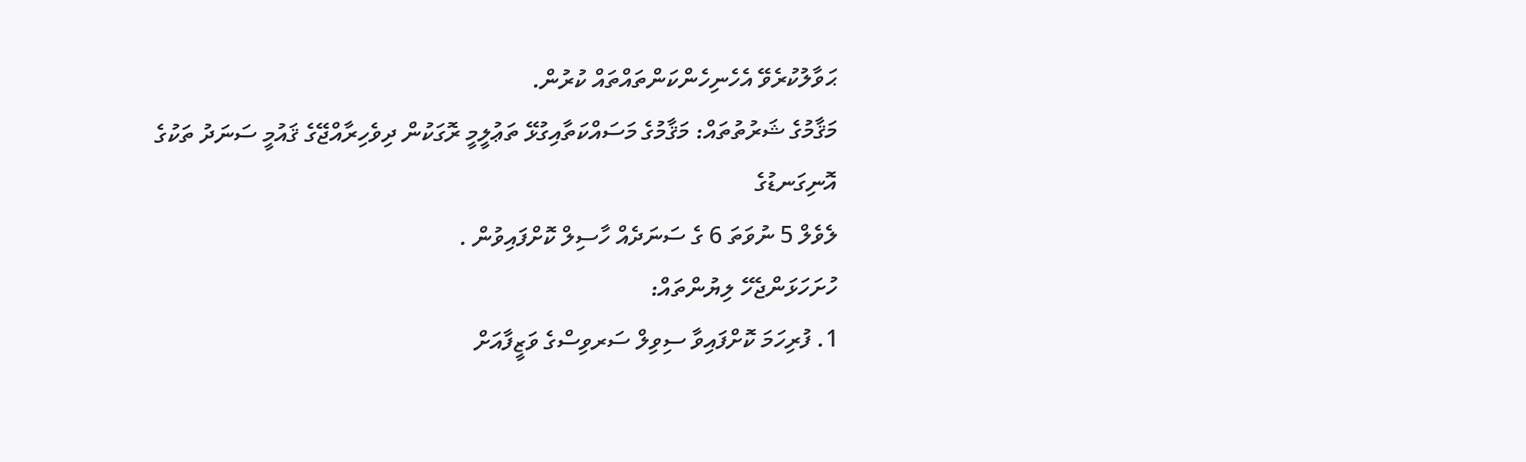ޙަވާލުކުރެވޭ އެހެނިހެންކަންތައްތައް ކުރުން.
މަޤާމުގެ ޝަރުތުތައް: މަޤާމުގެ މަސައްކަތާއިގުޅޭ ތަޢުލީމީ ރޮގަކުން ދިވެހިރާއްޖޭގެ ޤައުމީ ސަނަދު ތަކުގެ އޮނިގަނޑުގެ
ލެވެލް 5 ނުވަތަ 6 ގެ ސަނަދެއް ހާސިލް ކޮށްފައިވުން .
ހުށަހަޅަންޖެހޭ ލިޔުންތައް:
1. ފުރިހަމަ ކޮށްފައިވާ ސިވިލް ސަރވިސްގެ ވަޒީފާއަށް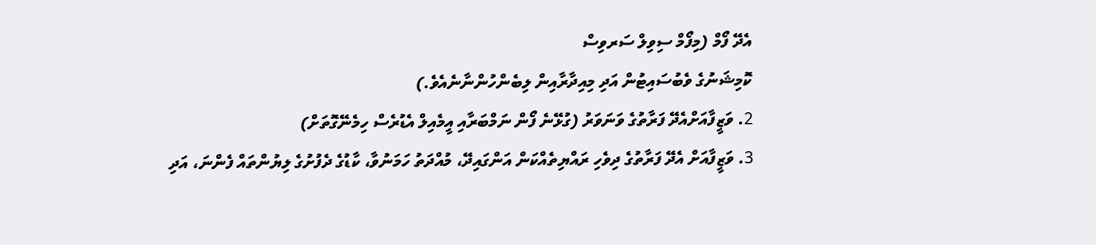އެދޭ ފޯމް (މިފޯމް ސިވިލް ސަރވިސް
ކޮމިޝަނުގެ ވެބުސައިޓުން އަދި މިއިދާރާއިން ލިބެންހުންނާނެއެވެ.)
2. ވަޒީފާއަށްއެދޭ ފަރާތުގެ ވަނަވަރު (ގުޅޭނެ ފޯން ނަމްބަރާއި އީމެއިލް އެޑުރެސް ހިމެނޭގޮތަށް)
3. ވަޒީފާއަށް އެދޭ ފަރާތުގެ ދިވެހި ރައްޔިތެއްކަން އަންގައިދޭ، މުއްދަތު ހަމަނުވާ، ކާޑުގެ ދެފުށުގެ ލިޔުންތައް ފެންނަ، އަދި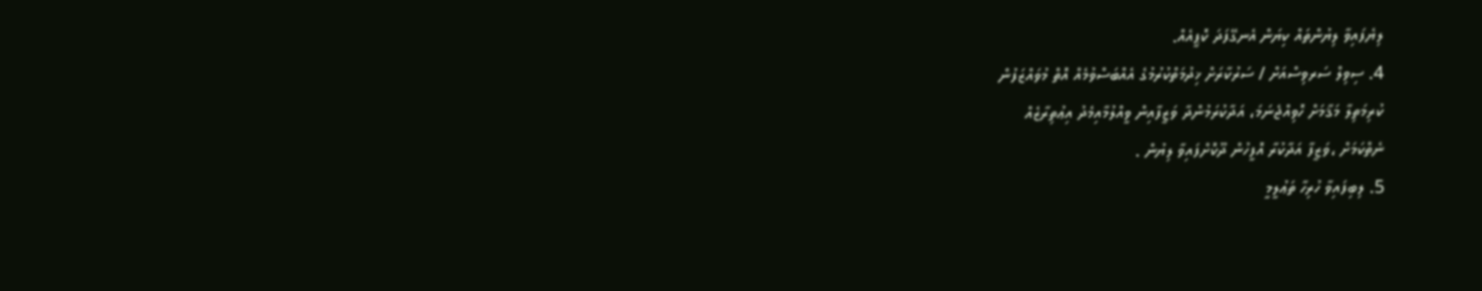ލިޔެފައިވާ ލިޔުންތައް ކިޔަން އެނގޭފަދަ ކޮޕީއެއް.
4. ސިވިލް ސަރވިސްއަށް / ސަރުކާރަށް ޚިދުމަތްކުރުމުގެ އެއްބަސްވުމެއް އޮތް މުވައްޒަފުން
ކުރިމަތިލާ މަޤާމަށް ހޮވިއްޖެނަމަ، އަދާކުރަމުންދާ ވަޒީފާއިން ވީއްލުމާއިމެދު އިޢުތިރާޒެއް
ނެތްކަމަށް ،ވަޒީފާ އަދާކުރާ އޮފީހުން ދޫކޮށްފައިވާ ލިޔުން .
5. ލިބިފައިވާ ހުރިހާ ތަޢުލީމީ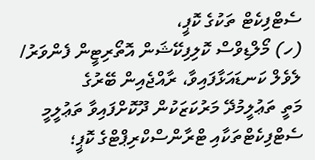ސެޓްފިކެޓް ތަކުގެ ކޮޕީ،
(ހ) މޯލްޑިވްސް ކޮލިފިކޭޝަން އޮތޯރިޓީން ފެންވަރު/ ލެވެލް ކަނޑައަޅާފައިވާ، ރާއްޖެއިން ބޭރުގެ
މަތީ ތަޢުލީމުދޭ މަރުކަޒަކުން ދޫކޮށްފައިވާ ތަޢުލީމީ ސެޓްފިކެޓްތަކާއި ޓްރާންސްކްރިޕްޓްގެ ކޮޕީ؛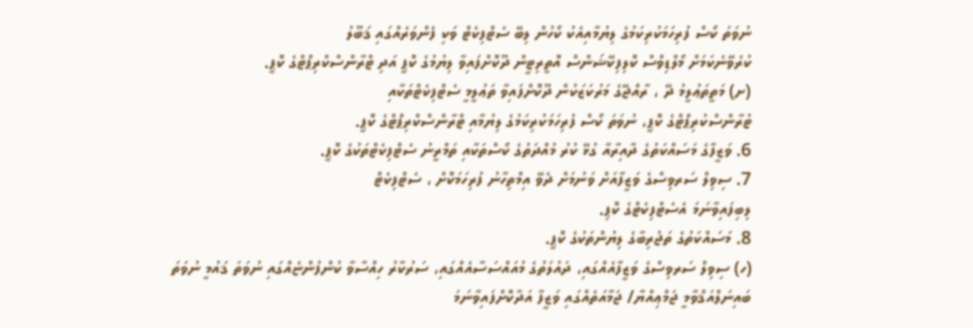ނުވަތަ ކޯސް ފުރިހަމަކުރިކަމުގެ ލިޔުމާއިއެކު ކޯހުން ލިބޭ ސެޓްފިކެޓް ވަކި ފެންވަރެއްގައި ޤަބޫލު
ކުރެވޭނެކަމަށް މޯލްޑިވްސް ކޮލިފިކޭޝަންސް އޮތީރިޓީން ދޫކޮށްފައިވާ ލިޔުމުގެ ކޮޕީ އަދި ޓްރާންސްކްރިޕްޓްގެ ކޮޕީ.
(ށ) މަތީތަޢުލީމު ދޭ ، ރާއްޖޭގެ މަރުކަޒަކުން ދޫކޮށްފައިވާ ތަޢުލީމީ ސެޓްފިކެޓްތަކާއި
ޓުރާންސްކުރިޕްޓްގެ ކޮޕީ، ނުވަތަ ކޯސް ފުރިހަމަކުރިކަމުގެ ލިޔުމާއި ޓްރާންސްކްރިޕްޓްގެ ކޮޕީ.
6. ވަޒީފާގެ މަސައްކަތުގެ ދާއިރާއާ ގުޅޭ ކުރު މުއްދަތުގެ ކޯސްތަކާއި ތަމްރީނު ސެޓްފިކެޓްތަކުގެ ކޮޕީ.
7. ސިވިލް ސަރވިސްގެ ވަޒީފާއަށް ވަނުމަށް ދެވޭ އިމްތިހާނު ފުރިހަމަކޮށް ، ސެޓްފިކެޓް
ލިބިފައިވާނަމަ އެސެޓްފިކެޓްގެ ކޮޕި.
8. މަސައްކަތުގެ ތަޖުރިބާގެ ލިޔުންތަކުގެ ކޮޕީ.
(ހ) ސިވިލް ސަރވިސްގެ ވަޒީފާއެއްގައި، ދައުލަތުގެ މުއައްސަސާއެއްގައި، ސަރުކާރު ހިއްސާވާ ކުންފުންޏެއްގައި ނުވަތަ ޤައުމީ ނުވަތަ ބައިނަލްއަޤްވާމީ ޖަމްޢިއްޔާ/ ޖަމާއަތެއްގައި ވަޒީފާ އަދާކޮށްފައިވާނަމަ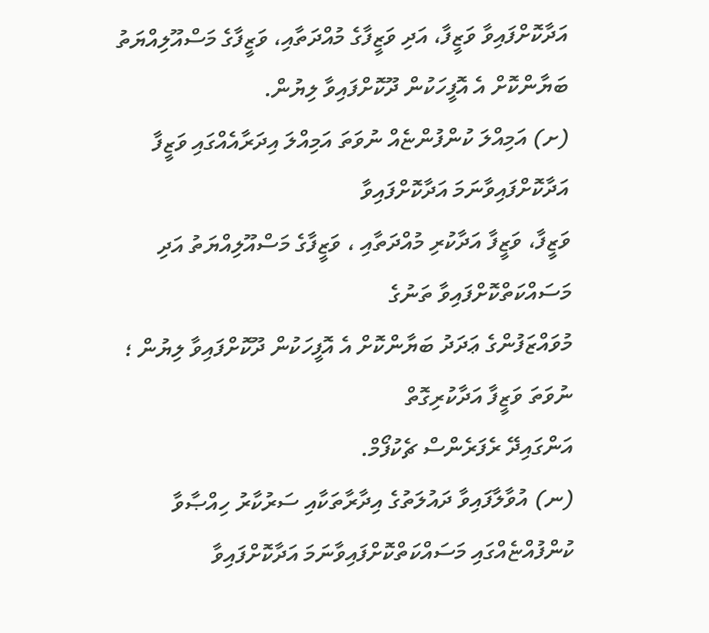އަދާކޮށްފައިވާ ވަޒީފާ، އަދި ވަޒީފާގެ މުއްދަތާއި، ވަޒީފާގެ މަސްއޫލިއްޔަތު ބަޔާންކޮށް އެ އޮފީހަކުން ދޫކޮށްފައިވާ ލިޔުން.
(ށ) އަމިއްލަ ކުންފުންޏެއް ނުވަތަ އަމިއްލަ އިދަރާއެއްގައި ވަޒީފާ އަދާކޮށްފައިވާނަމަ އަދާކޮށްފައިވާ
ވަޒީފާ، ވަޒީފާ އަދާކުރި މުއްދަތާއި ، ވަޒީފާގެ މަސްއޫލިއްޔަތު އަދި މަސައްކަތްކޮށްފައިވާ ތަނުގެ
މުވައްޒަފުންގެ ޢަދަދު ބަޔާންކޮށް އެ އޮފީހަކުން ދޫކޮށްފައިވާ ލިޔުން ؛ ނުވަތަ ވަޒީފާ އަދާކުރިގޮތް
އަންގައިދޭ ރެފަރެންސް ޗެކުފޯމް.
(ނ) އުވާލާފައިވާ ދައުލަތުގެ އިދާރާތަކާއި ސަރުކާރު ހިއްޞާވާ ކުންފުއްޏެއްގައި މަސައްކަތްކޮށްފައިވާނަމަ އަދާކޮށްފައިވާ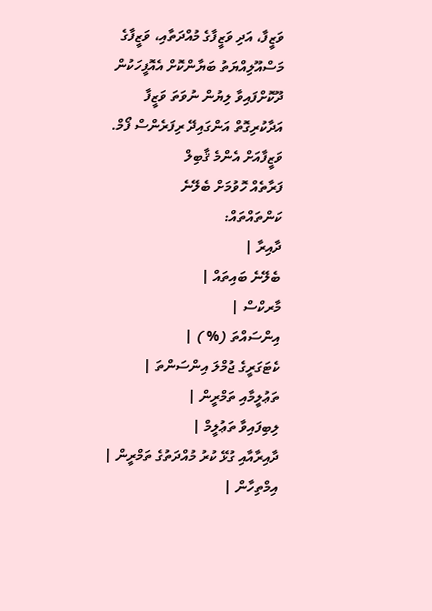ވަޒީފާ، އަދި ވަޒީފާގެ މުއްދަތާއި، ވަޒީފާގެ މަސްއޫލިއްޔަތު ބަޔާންކޮށް އެއޮފީހަކުން ދޫކޮށްފައިވާ ލިޔުން ނުވަތަ ވަޒީފާ އަދާކުރިގޮތް އަންގައިދޭ ރިފަރެންސް ފޯމް.
ވަޒީފާއަށް އެންމެ ޤާބިލް
ފަރާތެއް ހޮވުމަށް ބެލޭނެ
ކަންތައްތައް:
ދާއިރާ |
ބެލޭނެ ބައިތައް |
މާރކްސް |
އިންސައްތަ (% ) |
ކެޓަގަރީގެ ޖުމްލަ އިންސަންތަ |
ތަޢުލީމާއި ތަމްރީން |
ލިބިފައިވާ ތަޢުލީމް |
ދާއިރާއާއި ގުޅޭ ކުރު މުއްދަތުގެ ތަމްރީން |
އިމްތިހާން |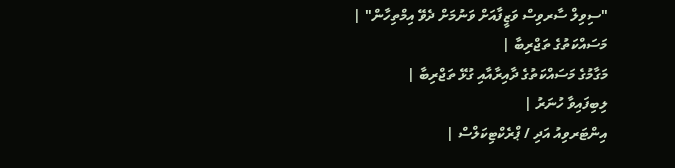"ސިވިލް ސާރވިސް ވަޒީފާއަށް ވަނުމަށް ދެވޭ އިމްތިހާން" |
މަސައްކަތުގެ ތަޖްރިބާ |
މަގާމުގެ މަސައްކަތުގެ ދާއިރާއާއި ގުޅޭ ތަޖްރިބާ |
ލިބިފައިވާ ހުނަރު |
އިންޓަރވިއު އަދި / ޕްރެކްޓިކަލްސް |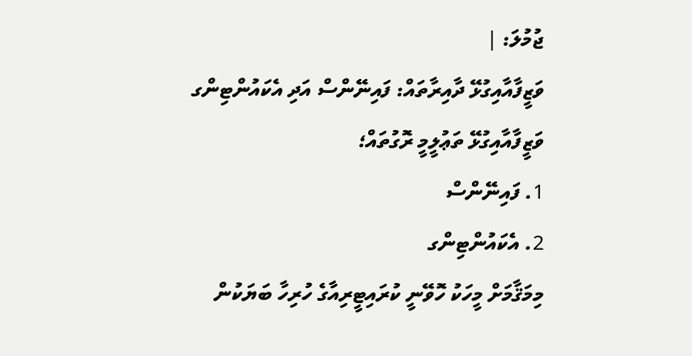ޖުމުލަ: |
ވަޒީފާއާއިގުޅޭ ދާއިރާތައް: ފައިނޭންސް އަދި އެކައުންޓިންގ
ވަޒީފާއާއިގުޅޭ ތަޢުލީމީ ރޮގުތައް؛
1. ފައިނޭންސް
2. އެކައުންޓިންގ
މިމަޤާމަށް މީހަކު ހޮވޭނީ ކުރައިޓީރިއާގެ ހުރިހާ ބަޔަކުން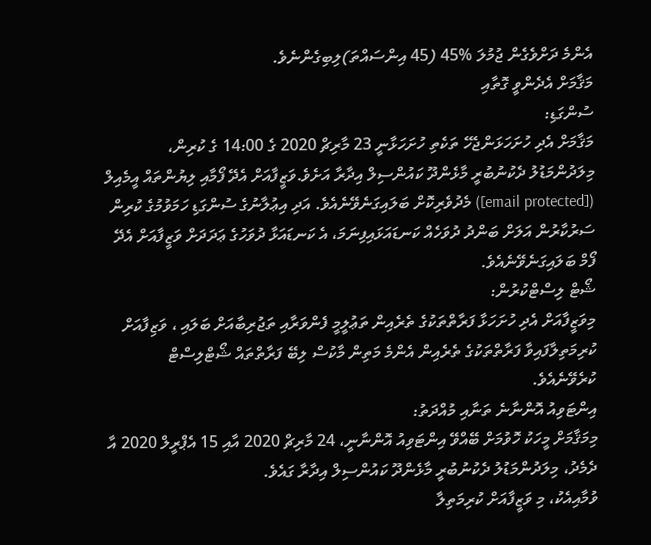އެންމެ ދަށްވެގެން ޖުމުލަ %45 (45 އިންސައްތަ)ލިބިގެންނެވެ.
މަޤާމަށް އެދެންވީ ގޮތާއި
ސުންގަޑި:
މަޤާމަށް އެދި ހުށަހަޅަންޖެހޭ ތަކެތި ހުށަހަޅާނީ 23 މާރިޗް 2020 ގެ 14:00 ގެ ކުރިން، މިލަދުންމަޑުލު ދެކުނުބުރީ މާޅެންދޫ ކައުންސިލް އިދާރާ އަށެވެ.ވަޒީފާއަށް އެދޭ ފޯމާއި ލިޔުންތައް އީމެއިލް ([email protected]) މެދުވެރިކޮށް ބަލައިގަނެވޭނެއެވެ. އަދި އިޢުލާނުގެ ސުންގަޑި ހަމަވުމުގެ ކުރިން ސަރުކާރުން އަލަށް ބަންދު ދުވަހެއް ކަނޑައަޅައިފިނަމަ، އެ ކަނޑައަޅާ ދުވަހުގެ ޢަދަދަށް ވަޒީފާއަށް އެދޭ ފޯމް ބަލައިގަނެވޭނެއެވެ.
ޝޯޓް ލިސްޓްކުރުން:
މިވަޒީފާއަށް އެދި ހުށަހަޅާ ފަރާތްތަކުގެ ތެރެއިން ތަޢުލީމީ ފެންވަރާއި ތަޖުރިބާއަށް ބަލައި ، ވަޒިފާއަށް
ކުރިމަތިލާފައިވާ ފަރާތްތަކުގެ ތެރެއިން އެންމެ މަތިން މާކުސް ލިބޭ ފަރާތްތައް ޝޯޓްލިސްޓް
ކުރެވޭނެއެވެ.
އިންޓަވިއު އޮންނާނެ ތަނާއި މުއްދަތު:
މިމަޤާމަށް މީހަކު ހޮވުމަށް ބޭއްވޭ އިންޓަވިއު އޮންނާނީ، 24 މާރިޗް 2020 އާއި 15 އެޕްރީލް 2020 އާ ދެމެދު، މިލަދުންމަޑުލު ދެކުނުބުރީ މާޅެންދޫ ކައުންސިލް އިދާރާ ގައެވެ.
ވުމާއިއެކު، މި ވަޒީފާއަށް ކުރިމަތިލާ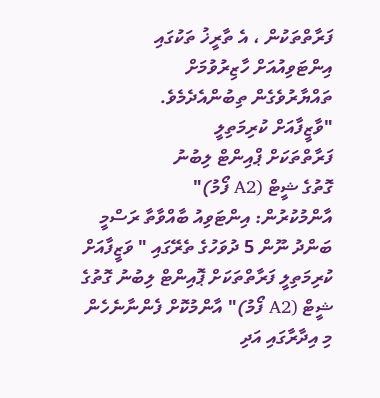ފަރާތްތަކުން ، އެ ތާރީޚު ތަކުގައި އިންޓަވިއުއަށް ހާޒިރުވުމަށް
ތައްޔާރުވެގެން ތިބުންއެދެމެވެ.
"ވާޒީފާއަށް ކުރިމަތިލީ
ފަރާތްތަކަށް ޕްއިންޓް ލިބުނު
ގޮތުގެ ޝީޓް (A2 ފޯމު)"
އާންމުކުރުން: އިންޓަވިއު ބާއްވާތާ ރަސްމީ ބަންދު ނޫން 5 ދުވަހުގެ ތެރޭގައި " ވަޒީފާއަށް ކުރިމަތިލީ ފަރާތްތަކަށް ޕޮއިންޓް ލިބުނު ގޮތުގެ ޝީޓް (A2 ފޯމު)" އާންމުކޮށް ފެންނާނެހެން މި އިދާރާގައި އަދި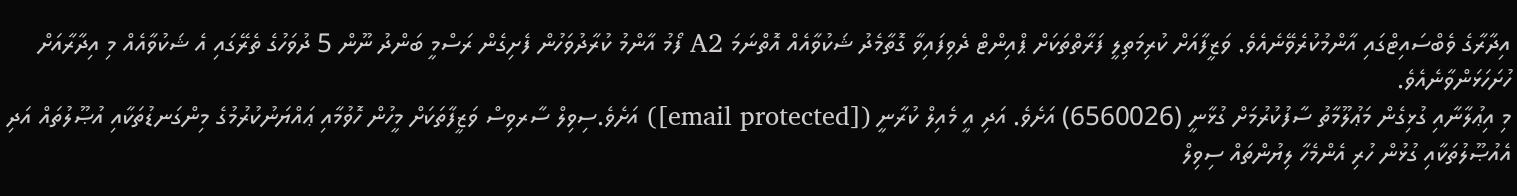އިދާރާގެ ވެބްސައިޓްގައި އާންމުކުރެވޭނެއެވެ. ވަޒީފާއަށް ކުރިމަތިލީ ފަރާތްތަކަށް ޕްއިންޓް ދެވިފައިވާ ގޮތާމެދު ޝަކުވާއެއް އޮތްނަމަ A2 ފޯމު އާންމު ކުރާދުވަހުން ފެށިގެން ރަސްމީ ބަންދު ނޫން 5 ދުވަހުގެ ތެރޭގައި އެ ޝަކުވާއެއް މި އިދާރާއަށް ހުށަހަޅަންވާނެއެވެ.
މި އިޢުލާނާއި ގުޅިގެން މަޢުލޫމާތު ސާފުކުރުމަށް ގުޅާނީ (6560026) އަށެވެ. އަދި އީ މެއިލް ކުރާނީ ([email protected]) އަށެވެ.ސިވިލް ސާރވިސް ވަޒީފާތަކަށް މީހުން ހޮވުމާއި ޢައްޔަނުކުރުމުގެ މިންގަނޑުތަކާއި އުޞޫލުތައް އަދި އެއުޞޫލުތަކާއި ގުޅުން ހުރި އެންމެހާ ލިޔުންތައް ސިވިލް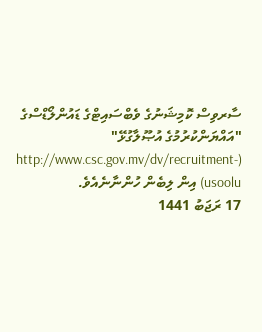ސާރވިސް ކޮމިޝަނުގެ ވެބްސައިޓްގެ ޑައުންލޯޑްސްގެ "އައްޔަންކުރުމުގެ އުޞޫލާގުޅޭ" (http://www.csc.gov.mv/dv/recruitment-usoolu) އިން ލިބެން ހުންނާނެއެވެ.
17 ރަޖަބު 1441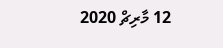12 މާރިޗް 2020